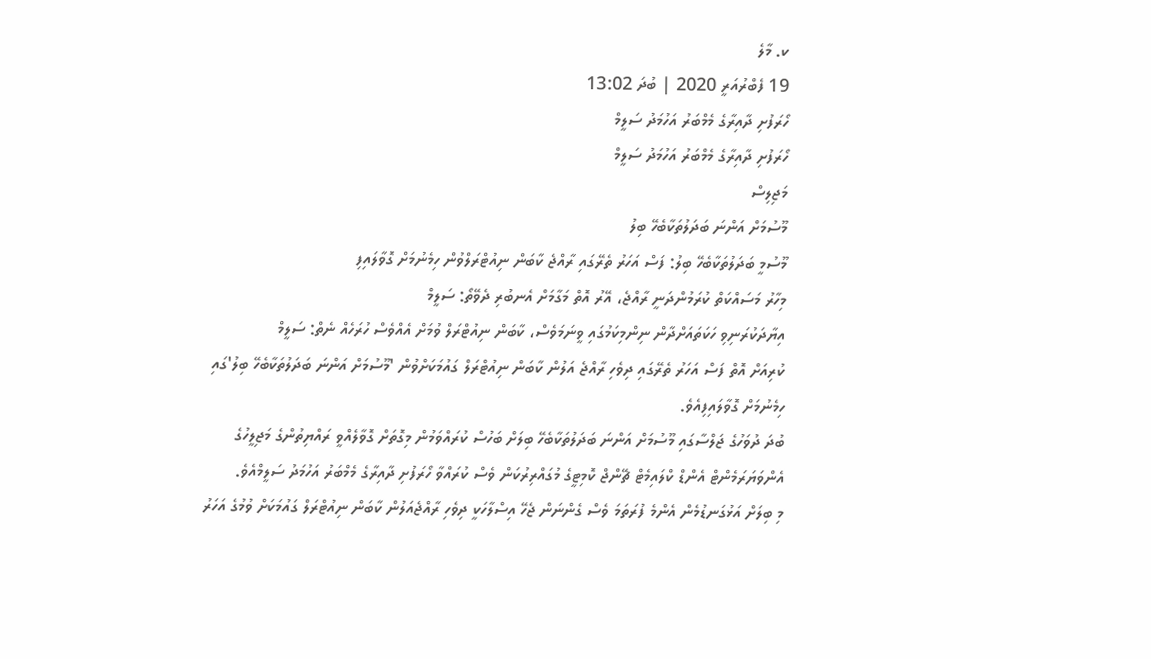ކ. މާލެ
19 ފެބްރުއަރީ 2020 | ބުދަ 13:02
ހޯރަފުށި ދާއިރާގެ މެމްބަރު އަހުމަދު ސަލީމް
ހޯރަފުށި ދާއިރާގެ މެމްބަރު އަހުމަދު ސަލީމް
މަޖިލިސް
މޫސުމަށް އަންނަ ބަދަލުތަކާބެހޭ ބިލު
މޫސުމީ ބަދަލުތަކާބެހޭ ބިލު: ފަސް އަހަރު ތެރޭގައި ރާއްޖެ ކާބަން ނިއުޓްރަލްވުން ހިމެނުމަށް ގޮވާލައިފި
މިހާރު މަސައްކަތް ކުރަމުންދަނީ ރާއްޖެ، އޭރު އޮތް މަގާމަށް އެނބުރި ދެވޭތޯ: ސަލީމް
އިޔާދަކުރަނިވި ހަކަތައަށްދާން ނިންމިކަމުގައި ވީނަމަވެސް، ކާބަން ނިއުޓްރަލް ވުމަށް އެއްވެސް ހުރަހެއް ނެތް: ސަލީމް
ކުރިއަށް އޮތް ފަސް އަހަރު ތެރޭގައި ދިވެހި ރާއްޖެ އަލުން ކާބަން ނިއުޓްރަލް ގައުމަކަށްވުން 'މޫސުމަށް އަންނަ ބަދަލުތަކާބެހޭ ބިލު'ގައި ހިމެނުމަށް ގޮވާލައިފިއެވެ.
ބުދަ ދުވަހުގެ ޖަލްސާގައި މޫސުމަށް އަންނަ ބަދަލުތަކާބެހޭ ބިލަށް ބަހުސް ކުރައްވަމުން މިގޮތަށް ގޮވާލެއްވީ ރައްޔިތުންގެ މަޖިލީހުގެ އެންވަޔަރަމެންޓް އެންޑް ކްލައިމެޓް ޗޭންޖް ކޮމިޓީގެ މުގައްރިރުކަން ވެސް ކުރައްވާ ހޯރަފުށި ދާއިރާގެ މެމްބަރު އަހުމަދު ސަލީމްއެވެ.
މި ބިލަށް އަޅުގަނޑުމެން އެންމެ ފުރަތަމަ ވެސް ގެންނަން ޖެހޭ އިސްލާހަކީ ދިވެހި ރާއްޖެއަލުން ކާބަން ނިއުޓްރަލް ގައުމަކަށް ވުމުގެ އަހަރު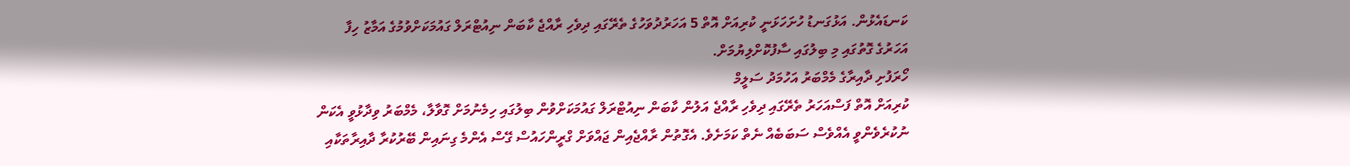ކަނޑައެޅުން. އަޅުގަނޑު ހުށަހަޅަނީ ކުރިއަށް އޮތް 5 އަހަރުދުވަހުގެ ތެރޭގައި ދިވެހި ރާއްޖެ ކާބަން ނިއުޓްރަލް ގައުމަކަށްވުމުގެ އަމާޒު ހިފާ އަހަރުގެ ގޮތުގައި މި ބިލުގައި ސާފުކޮށްލިޔުމަށް.
ހޯރަފުށި ދާއިރާގެ މެމްބަރު އަހުމަދު ސަލީމް
ކުރިއަށް އޮތް ފަސްއަހަރު ތެރޭގައި ދިވެހި ރާއްޖެ އަލުން ކާބަން ނިއުޓްރަލް ގައުމަކަށްވުން ބިލުގައި ހިމެނުމަށް ގޮވާލާ، މެމްބަރު ވިދާޅުވީ އެކަން ނުކުރެވެންވީ އެއްވެސް ސަބަބެއް ނެތް ކަމަށެވެ. އެގޮތުން ރާއްޖެއިން ޖައްވަށް ގްރީންހައުސް ގޭސް އެންމެ ގިނައިން ބޭރުކުރާ ދާއިރާތަކާއި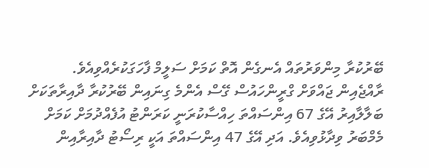ބޭރުކުރާ މިންވަރުތައް އެނގެން އޮތް ކަމަށް ސަލީމް ފާހަގަކުރެއްވިއެވެ.
ރާއްޖެއިން ޖައްވަށް ގްރީންހައުސް ގޭސް އެންމެ ގިނައިން ބޭރުކުރާ ދާއިރާތަކަށް ބަލާލާއިރު އޭގެ 67 އިންސައްތަ ހިއްސާކުރަނީ ކަރަންޓު އުފެއްދުމަށް ކަމަށް މެމްބަރު ވިދާޅުވިއެވެ. އަދި އޭގެ 47 އިންސައްތަ އަކީ ރިސޯޓު ދާއިރާއިން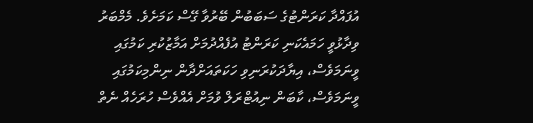އުފައްދާ ކަރަންޓުގެ ސަބަބުން ބޭރުވާ ގޭސް ކަމަށެވެ. މެމްބަރު ވިދާޅުވީ ހަމައެކަނި ކަރަންޓު އުފެއްދުމަށް އަމާޒުކުރި ކަމުގައި ވީނަމަވެސް، އިޔާދަކުރަނިވި ހަކަތައަށްދާން ނިންމިކަމުގައި ވީނަމަވެސް، ކާބަން ނިއުޓްރަލް ވުމަށް އެއްވެސް ހުރަހެއް ނެތް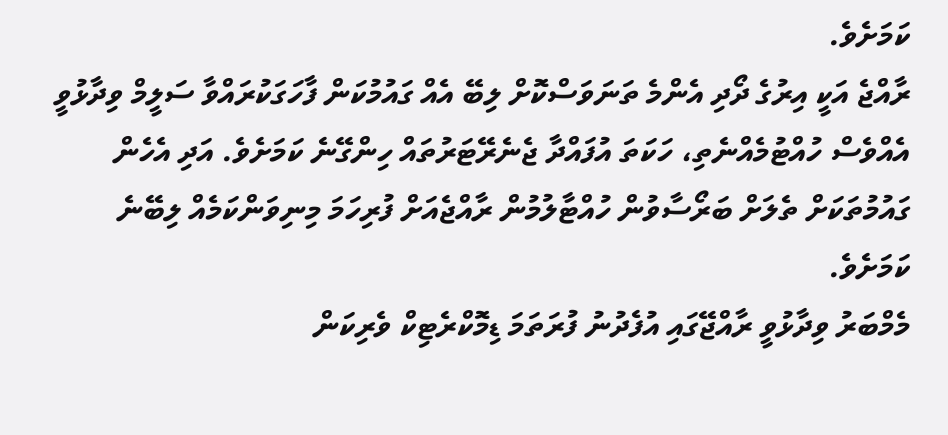ކަމަށެވެ.
ރާއްޖެ އަކީ އިރުގެ ދޯދި އެންމެ ތަނަވަސްކޮށް ލިބޭ އެއް ގައުމުކަން ފާހަގަކުރައްވާ ސަލީމް ވިދާޅުވީ އެއްވެސް ހުއްޓުމެއްނެތި، ހަކަތަ އުފައްދާ ޖެނެރޭޓަރުތައް ހިންގޭނެ ކަމަށެވެ. އަދި އެހެން ގައުމުތަކަށް ތެލަށް ބަރޯސާވުން ހުއްޓާލުމުން ރާއްޖެއަށް ފުރިހަމަ މިނިވަންކަމެއް ލިބޭނެ ކަމަށެވެ.
މެމްބަރު ވިދާޅުވީ ރާއްޖޭގައި އުފެދުނު ފުރަތަމަ ޑިމޮކްރެޓިކް ވެރިކަން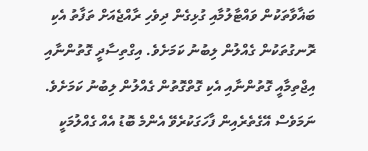ބަޣާވާތަކުން ވައްޓާލުމާއި ގުޅިގެން ދިވެހި ރާއްޖެއަށް ތަފާތު އެކި ރޮނގުތަކުން ގެއްލުން ލިބުނު ކަމަށެވެ. އިގްތިސާދީ ގޮތުންނާއި އިޖްތިމާއީ ގޮތުންނާއި އެކި ގޮތްގޮތުން ގެއްލުން ލިބުނު ކަމަށެވެ. ނަމަވެސް އޭގެތެރެއިން ފާހަގަކުރެވޭ އެންމެ ބޮޑު އެއް ގެއްލުމަކީ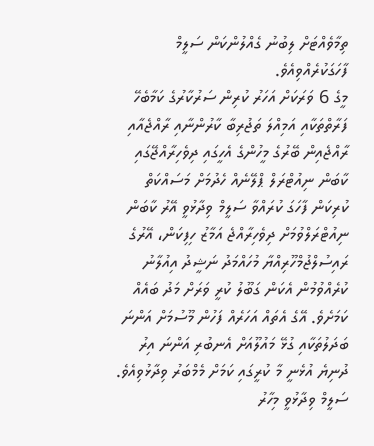ތިމާވެއްޓަށް ލިބުނު ގެއްލުންކަން ސަލީމް ފާހަގަކުރެއްވިއެވެ.
މީގެ 6 ވަރަކަށް އަހަރު ކުރިން ސަރުކާރުގެ ކަމާބެހޭ ފަރާތްތަކާއި އަމިއްލަ ތަޖުރިބާ ކާރުންނާއި ރާއްޖެއާއި ރާއްޖެއިން ބޭރުގެ މީހުންގެ އެހީގައި ދިވެހިރާއްޖޭގައި ކާބަން ނިއުޓްރަލް ޕްލޭނެއް ހެދުމަށް މަސައްކަތް ކުރިކަން ފާހަގަ ކުރައްވާ ސަލީމް ވިދާޅުވީ އޭރު ކާބަން ނިއުޓްރަލްވުމަށް ދިވެހިރާއްޖެ އަމާޒު ހިފިކަން، އޭރުގެ ރައިސުލްޖުމްހޫރިއްޔާ މުހައްމަދު ނަޝީދު އިއުލާނު ކުރެއްވުމުން އެކަން ގަބޫލު ކުރީ ވަރަށް މަދު ބައެއް ކަމަށެވެ. އޭގެ އެތައް އަހަރެއް ފަހުން މޫސުމަށް އަންނަ ބަދަލުތަކާއި ގުޅޭ މައުލޫއަށް އެނބުރި އަންނަ އިރު ދުނިޔެ އުޅެނީ މާ ކުރީގައި ކަމަށް މެމްބަރު ވިދާޅުވިއެވެ.
ސަލީމް ވިދާޅުވީ މިހާރު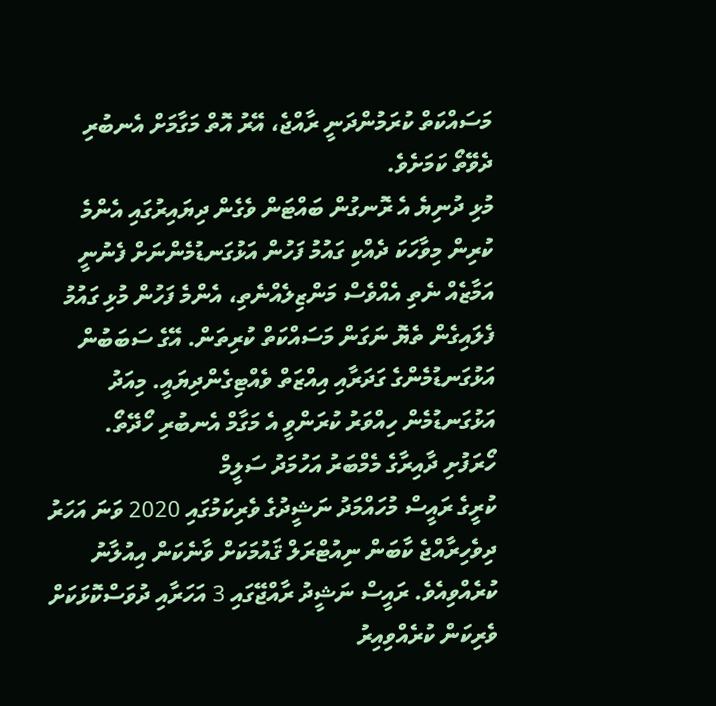މަސައްކަތް ކުރަމުންދަނީ ރާއްޖެ، އޭރު އޮތް މަގާމަށް އެނބުރި ދެވޭތޯ ކަމަށެވެ.
މުޅި ދުނިޔެ އެ ރޮނގުން ބައްޓަން ވެގެން ދިޔައިރުގައި އެންމެ ކުރިން މިވާހަކަ ދެއްކި ގައުމު ފަހުން އަޅުގަނޑުމެންނަށް ފެނުނީ އަމާޒެއް ނެތި އެއްވެސް މަންޒިލެއްނެތި، އެންމެ ފަހުން މުޅި ގައުމު ފެލައިގެން ތެޔޮ ނަގަން މަސައްކަތް ކުރިތަން. އޭގެ ސަބަބުން އަޅުގަނޑުމެންގެ ގަދަރާއި އިއްޒަތް ވެއްޓިގެންދިޔައީ. މިއަދު އަޅުގަނޑުމެން ހިއްވަރު ކުރަންވީ އެ މަގާމް އެނބުރި ހޯދޭތޯ.
ހޯރަފުށި ދާއިރާގެ މެމްބަރު އަހުމަދު ސަލީމް
ކުރީގެ ރައީސް މުހައްމަދު ނަޝީދުގެ ވެރިކަމުގައި 2020 ވަނަ އަހަރު ދިވެހިރާއްޖެ ކާބަން ނިއުޓްރަލް ޤައުމަކަށް ވާނެކަން އިއުލާނު ކުރެއްވިއެވެ. ރައީސް ނަޝީދު ރާއްޖޭގައި 3 އަހަރާއި ދުވަސްކޮޅަކަށް ވެރިކަން ކުރެއްވިއިރު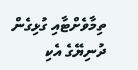ތިމާވެށްޓާއި ގުޅިގެން ދުނިޔޭގެ އެކި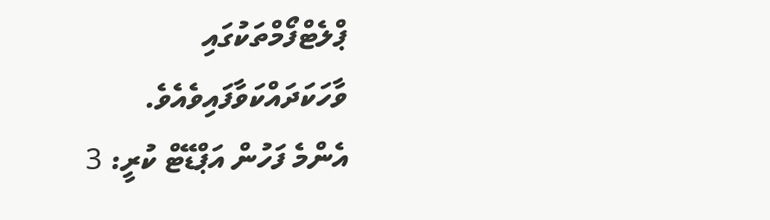ޕްލެޓްފޯމްތަކުގައި ވާހަކަދައްކަވާފައިވެއެވެ.
އެންމެ ފަހުން އަޕްޑޭޓް ކުރީ: 3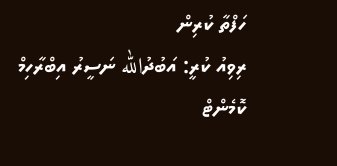ހަފްތާ ކުރިން
ރިވިއު ކުރީ: އަބުދުالله ނަސީރު އިބްރާހިމް
ކޮމެންޓް